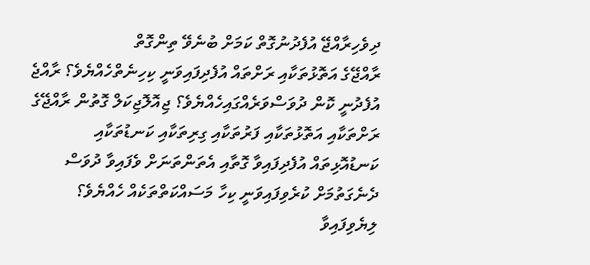ދިވެހިރާއްޖޭ އުފެދުނުގޮތް ކަމަށް ބުނެވޭ ތިންގޮތް
ރާއްޖޭގެ އަތޮޅުތަކާއި ރަށްތައް އުފެދިފައިވަނީ ކިހިނެތްހެއްޔެވެ؟ ރާއްޖެ އުފެދުނީ ކޮން ދުވަސްވަރެއްގައިހެއްޔެވެ؟ ޖިއޮލޮޖިކަލް ގޮތުން ރާއްޖޭގެ ރަށްތަކާއި އަތޮޅުތަކާއި ފަރުތަކާއި ގިރިތަކާއި ކަނޑުތަކާއި ކަނޑުއޮޅިތައް އުފެދިފައިވާ ގޮތާއި އެތަންތަނަށް ވެފައިވާ ދުވަސް ދެނެގަތުމަށް ކުރެވިފައިވަނީ ކިހާ މަސައްކަތްތަކެއް ހެއްޔެވެ؟
ލިޔެވިފައިވާ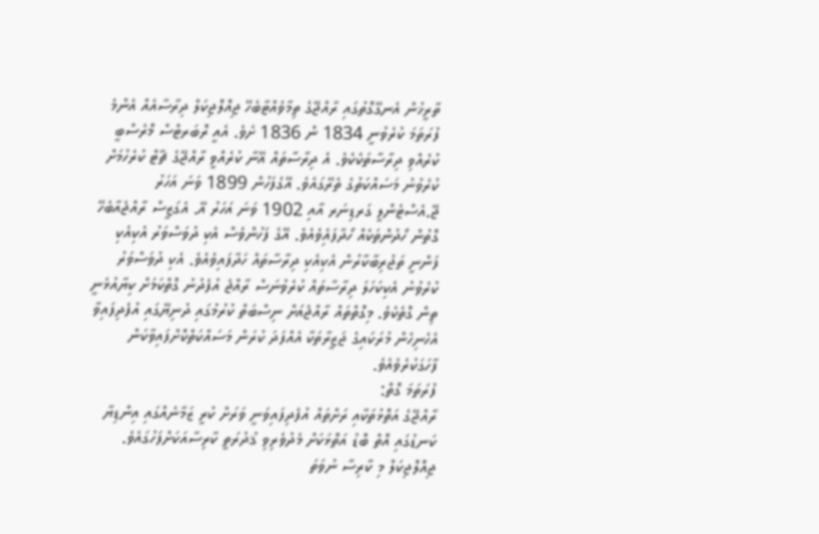ތާރީޚުން އެނގޭގޮތުގައި ރާއްޖޭގެ ތިމާވެއްޓާބެހޭ ޖިއޮލޮޖިކަލް ދިރާސާއެއް އެންމެ ފުރަތަމަ ކުރެވުނީ 1834 ން 1836 ށެވެ. އެއީ ރޮބަރޓްސް މޮރެސްބީ ކުރެއްވި ދިރާސާތަކެކެވެ. އެ ދިރާސާތައް އޭނާ ކުރެއްވީ ރާއްޖޭގެ ޗާޓް ކުރެހުމަށް ކުރެވުނު މަސައްކަތުގެ ތެރޭގައެވެ. އޭގެފަހުން 1899 ވަނަ އަހަރު ޖޭ.އެސްޓެންލީ ގަރޑިނަރ އާއި 1902 ވަނަ އަހަރު އޭ. އެގަޒީސް ރާއްޖެއާބެހޭ ގޮތުން ހޯދުންތަކެއް ހޯދާފައިެވެއެވެ. އޭގެ ފަހުންވެސް އެކި ދުވަސްވަރު އެކިއެކި ފަންނީ ތަޖުރިބާކާރުން އެކިއެކި ދިރާސާތައް ހަދާފައިވެއެވެ. އެކި ދުވަސްވަރު ކުރެވުނު އެކިކަހަލަ ދިރާސާތައް ކުރެވުނަސް ރާއްޖެ އުފެދުނު ގޮތްކަމަށް ކިޔާއުޅެނީ ތިން ގޮތެކެވެ. މިގޮތްތައް ރާއްޖެއަށް ނިސްބަތް ކުރުމުގައި ދުނިޔޭގައި އުފެދިފައިވާ އެހެނިހެން މުރަކައިގެ ޖަޒީރާތަކާ އެއްފަދަ ކުރަން މަސައްކަތްކޮށްފައިވާކަން ފާހަގަކުރެވެއެވެ.
ފުރަތަމަ ގޮތް:
ރާއްޖޭގެ އަތޮޅުތަކާއި ރަށްތައް އުފެދިފައިވަނީ ވަރަށް ކުރީ ޒަމާނެއްގައި އިންޑިޔާ ކަނޑުގައި އޮތް ބޮޑު އަތޮޅަކަށް މެދުވެރިވި ޤުދުރަތީ ކާރިސާއަކަށްފަހުގައެވެ. ޖިއޮލޮޖިކަލް މި ކާރިސާ ނުވަތަ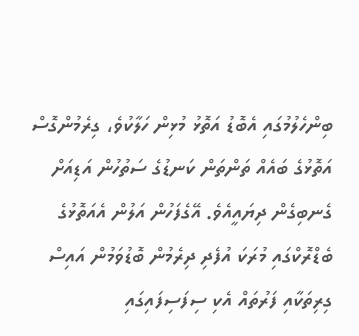ބިންހެލުމުގައި އެބޮޑު އަތޮޅު މުޅިން ހަލާކުވެ، ގިރެމުންގޮސް އަތޮޅުގެ ބައެއް ތަންތަން ކަނޑުގެ ސަތުހުން އަޑިއަށް ގެނބިގެން ދިޔައީއެވެ. އޭގެފަހުން އަލުން އެއަތޮޅުގެ ބެޑްރޮކްގައި މުރަކަ އުފެދި ދިރެމުން ބޮޑުވަމުން އައިސް ގިރިތަކާއި ފަރުތައް އެކި ސިފަސިފައިގައި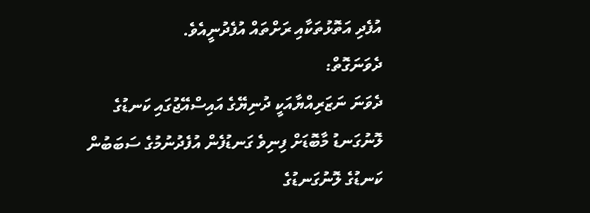އުފެދި އަތޮޅުތަކާއި ރަށްތައް އުފެދުނީއެވެ.
ދެވަނަގޮތް:
ދެވަނަ ނަޒަރިއްޔާއަކީ ދުނިޔޭގެ އައިސްއޭޖުގައި ކަނޑުގެ ލޮނުގަނޑު މާބޮޑަށް ފިނިވެ ގަނޑުފެން އުފެދުނުމުގެ ސަބަބުން ކަނޑުގެ ލޮނުގަނޑުގެ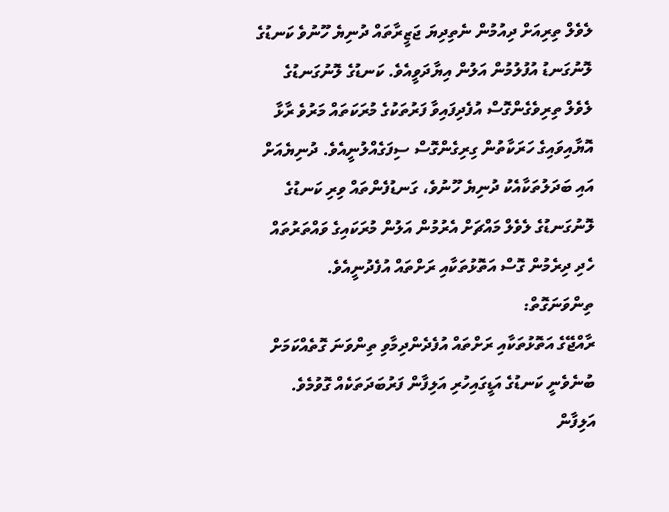ލެވެލް ތިރިއަށް ދިއުމުން ނެތިދިޔަ ޖަޒީރާތައް ދުނިޔެ ހޫނުވެ ކަނޑުގެ ލޮނުގަނޑު އުފުލުމުން އަލުން އިޔާދަވީއެވެ. ކަނޑުގެ ލޮނުގަނޑުގެ ލެވެލް ތިރިވެގެންގޮސް އުފެދިފައިވާ ފަރުތަކުގެ މުރަކަތައް މަރުވެ ރާޅާ އޮޔާއިވައިގެ ހަރަކާތުން ގިރިގެންގޮސް ސިފަގެއްލުނީއެވެ. ދުނިޔެއަށް އައި ބަދަލުތަކާއެކު ދުނިޔެ ހޫނުވެ، ގަނޑުފެންތައް ވިރި ކަނޑުގެ ލޮނުގަނޑުގެ ލެވެލް މައްޗަށް އެރުމުން އަލުން މުރަކައިގެ ވައްތަރުތައް ހެދި ދިރެމުން ގޮސް އަތޮޅުތަކާއި ރަށްތައް އުފެދުނީއެވެ.
ތިންވަނަގޮތް:
ރާއްޖޭގެ އަތޮޅުތަކާއި ރަށްތައް އުފެދެންދިމާވި ތިންވަނަ ގޮތެއްކަމަށް ބުނެވެނީ ކަނޑުގެ އަޑީގައިހުރި އަލިފާން ފަރުބަދަތަކެއް ގޮވުމެވެ. އަލިފާން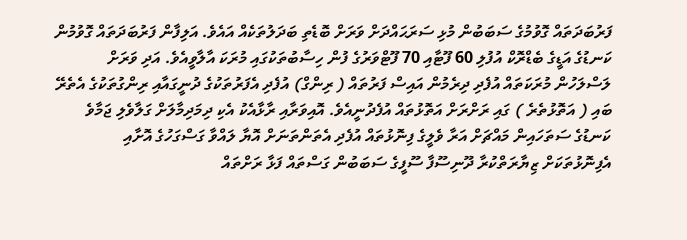ފަރުބަދަތައް ގޮވުމުގެ ސަބަބުން މުޅި ސަރަޙައްދަށް ވަރަށް ބޮޑެތި ބަދަލުތަކެއް އައެވެ. އަލިފާން ފަރުބަދަތައް ގޮވުމުން ކަނޑުގެ އަޑީގެ ބެޑްރޮކް އުފުލި 60 ފޫޓާއި 70 ފޫޓްވަރުގެ ފުން ހިސާބުތަކުގައި މުރަކަ އާލާވީއެވެ. އަދި ވަރަށް ލަސްލަހުން މުރަކަތައް އުފެދި ދިރެމުން އައިސް ފަރުތައް ( ރިންގް) އުފެދި އެފަރުތަކުގެ ދުނީގައާއި ރިންގުތަކުގެ އެތެރޭ ބައި ( އަތޮޅުތެރެ ) ގައި ރަށްރަށް އަތޮޅުތައް އުފެދުނީއެވެ. އޮއިވަރާއި ރާޅާއެކު އެކި ދިމަދިމާލަށް ގަލާވެލި ޖަމާވެ ކަނޑުގެ ސަތަހައިން މައްޗަށް އަރާ ވެލީގެ ފިނޮޅުތައް އުފެދި އެތަންތަނަށް އޮޔާ ލައްވާ ގަސްގަހުގެ އޮށާއި އެފިނޮޅުތަކަށް ޒިޔާރަތްކުރާ ދޫނިސޫފާ ސޫފީގެ ސަބަބުން ގަސްތައް ފަޅާ ރަށްތައް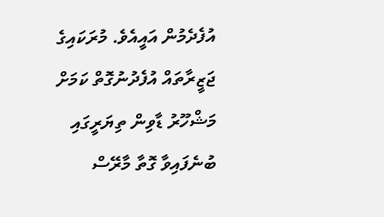އުފެދެމުން އައީއެވެ. މުރަކައިގެ ޖަޒީރާތައް އުފެދުނުގޮތް ކަމަށް މަޝްހޫރު ޑާވިން ތިޔަރީގައި ބުނެފައިވާ ގޮތާ މާރޭސް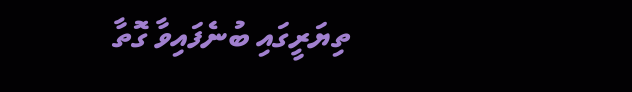ތިޔަރީގައި ބުނެފައިވާ ގޮތާ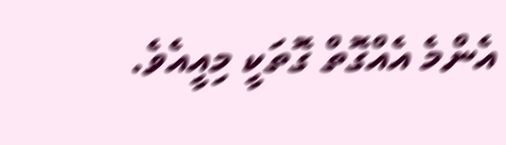އެންމެ އެއްގޮތް ގޮތަކީ މިއީއެވެ.